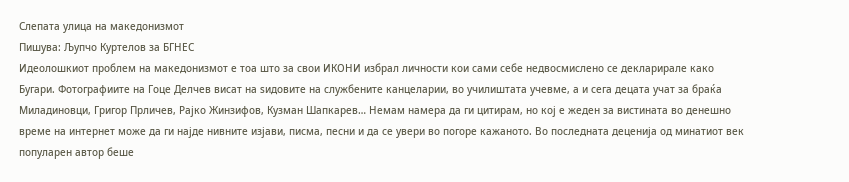Слепата улица на македонизмот
Пишува: Љупчо Куртелов за БГНЕС
Идеолошкиот проблем на македонизмот е тоа што за свои ИКОНИ избрал личности кои сами себе недвосмислено се декларирале како Бугари. Фотографиите на Гоце Делчев висат на ѕидовите на службените канцеларии, во училиштата учевме, а и сега децата учат за браќа Миладиновци, Григор Прличев, Рајко Жинзифов, Кузман Шапкарев… Немам намера да ги цитирам, но кој е жеден за вистината во денешно време на интернет може да ги најде нивните изјави, писма, песни и да се увери во погоре кажаното. Во последната деценија од минатиот век популарен автор беше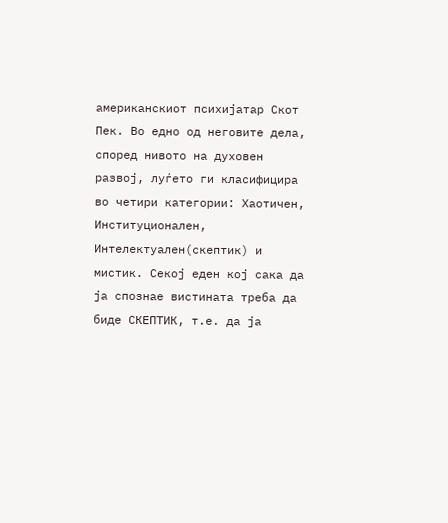американскиот психијатар Скот Пек. Во едно од неговите дела, според нивото на духовен развој, луѓето ги класифицира во четири категории: Хаотичен, Институционален, Интелектуален(скептик) и мистик. Секој еден кој сака да ја спознае вистината треба да биде СКЕПТИК, т.е. да ја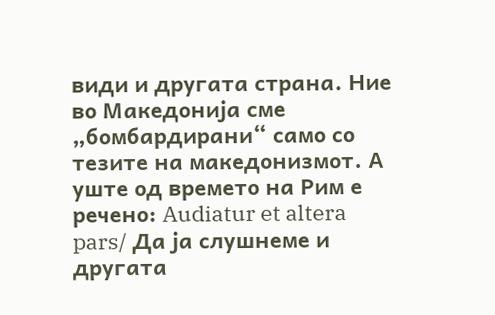види и другата страна. Ние во Македонија сме „бомбардирани“ само со тезите на македонизмот. А уште од времето на Рим е речено: Audiatur et altera pars/ Да ја слушнеме и другата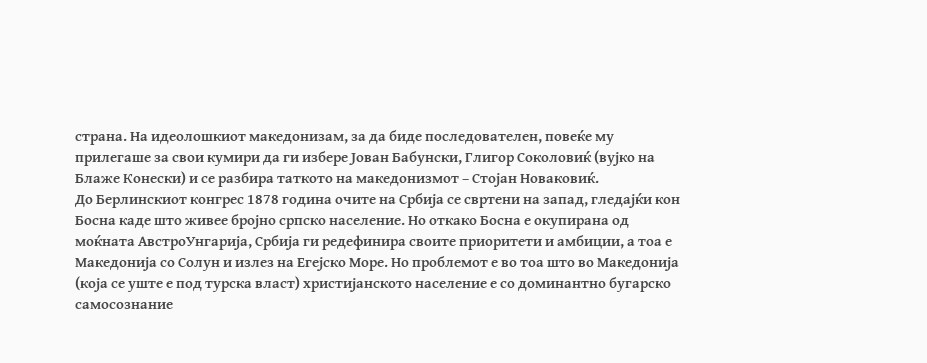страна. На идеолошкиот македонизам, за да биде последователен, повеќе му прилегаше за свои кумири да ги избере Јован Бабунски, Глигор Соколовиќ (вујко на Блаже Конески) и се разбира таткото на македонизмот – Стојан Новаковиќ.
До Берлинскиот конгрес 1878 година очите на Србија се свртени на запад, гледајќи кон Босна каде што живее бројно српско население. Но откако Босна е окупирана од моќната АвстроУнгарија, Србија ги редефинира своите приоритети и амбиции, а тоа е Македонија со Солун и излез на Егејско Море. Но проблемот е во тоа што во Македонија (која се уште е под турска власт) христијанското население е со доминантно бугарско самосознание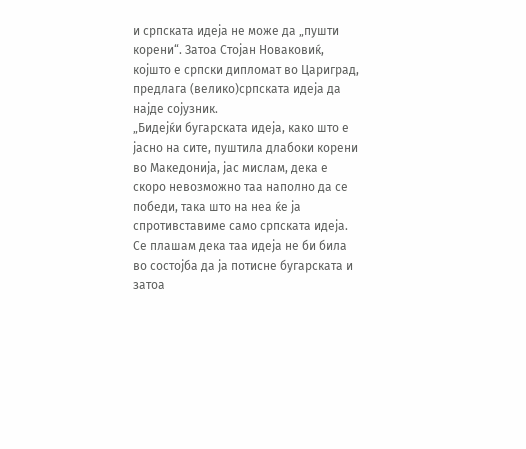и српската идеја не може да „пушти корени“. Затоа Стојан Новаковиќ, којшто е српски дипломат во Цариград, предлага (велико)српската идеја да најде сојузник.
„Бидејќи бугарската идеја, како што е јасно на сите, пуштила длабоки корени во Македонија, јас мислам, дека е скоро невозможно таа наполно да се победи, така што на неа ќе ја спротивставиме само српската идеја. Се плашам дека таа идеја не би била во состојба да ја потисне бугарската и затоа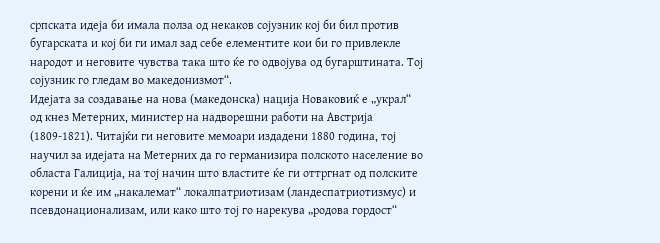српската идеја би имала полза од некаков сојузник кој би бил против бугарската и кој би ги имал зад себе елементите кои би го привлекле народот и неговите чувства така што ќе го одвојува од бугарштината. Тој сојузник го гледам во македонизмот“.
Идејата за создавање на нова (македонска) нација Новаковиќ е „украл“ од кнез Метерних, министер на надворешни работи на Австрија (1809-1821). Читајќи ги неговите мемоари издадени 1880 година, тој научил за идејата на Метерних да го германизира полското население во областа Галиција, на тој начин што властите ќе ги оттргнат од полските корени и ќе им „накалемат“ локалпатриотизам (ландеспатриотизмус) и псевдонационализам, или како што тој го нарекува „родова гордост“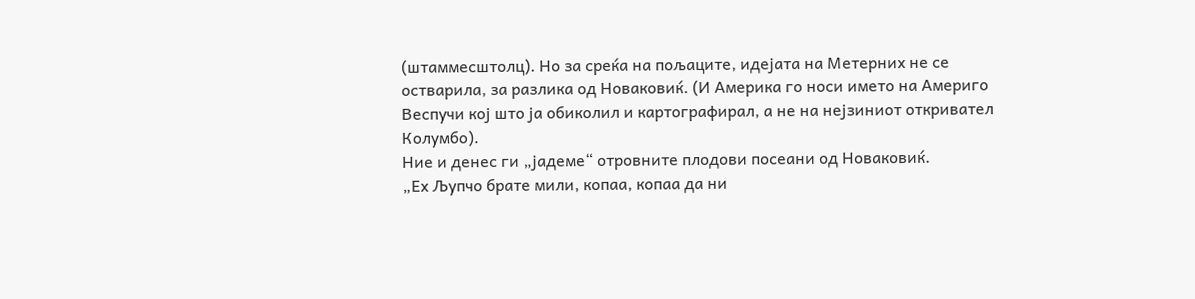(штаммесштолц). Но за среќа на пољаците, идејата на Метерних не се остварила, за разлика од Новаковиќ. (И Америка го носи името на Америго Веспучи кој што ја обиколил и картографирал, а не на нејзиниот откривател Колумбо).
Ние и денес ги „јадеме“ отровните плодови посеани од Новаковиќ.
„Ех Љупчо брате мили, копаа, копаа да ни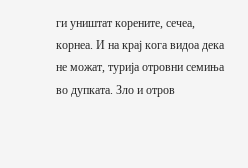ги уништат корените, сечеа, корнеа. И на крај кога видоа дека не можат, турија отровни семиња во дупката. Зло и отров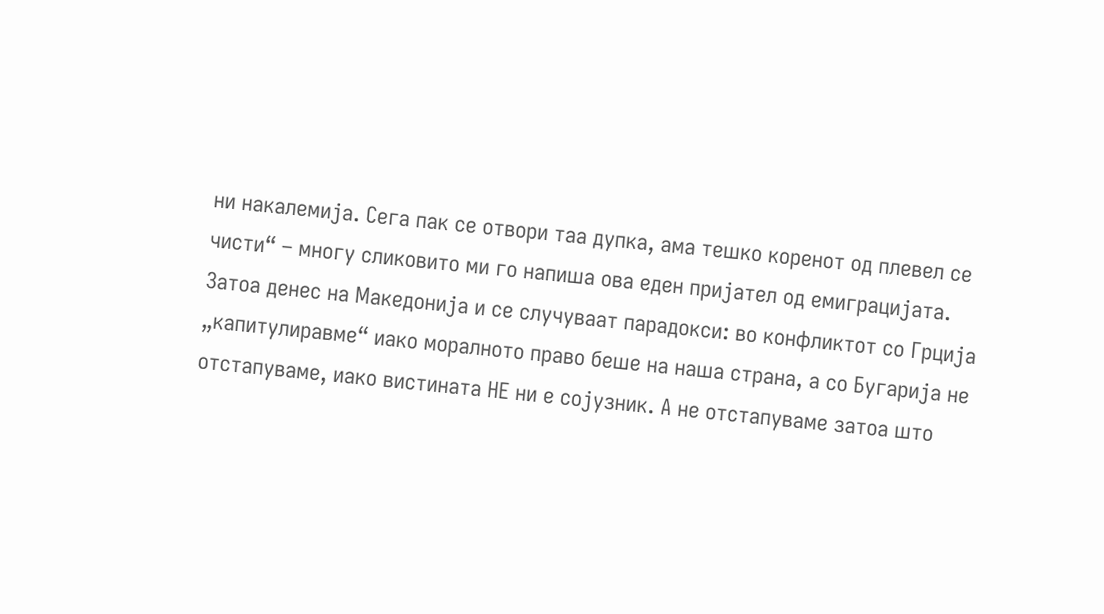ни накалемија. Сега пак се отвори таа дупка, ама тешко коренот од плевел се чисти“ – многу сликовито ми го напиша ова еден пријател од емиграцијата.
Затоа денес на Македонија и се случуваат парадокси: во конфликтот со Грција „капитулиравме“ иако моралното право беше на наша страна, а со Бугарија не отстапуваме, иако вистината НЕ ни е сојузник. А не отстапуваме затоа што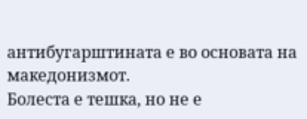антибугарштината е во основата на македонизмот.
Болеста е тешка, но не е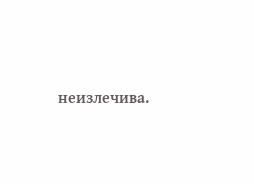неизлечива.